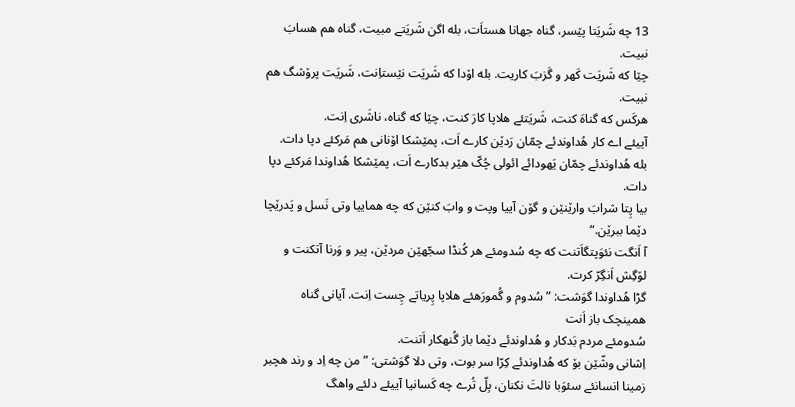13 چه شَریَتا پێسر، گناه جهانا هستاَت، بله اگن شَریَتے مبیت، گناه هم هسابَ نبیت.
چێا که شَریَت کَهر و گَزبَ کاریت. بله اۆدا که شَریَت نێستاِنت، شَریَت پرۆشگ هم نبیت.
هرکَس که گناهَ کنت، شَریَتئے هلاپا کارَ کنت، چێا که گناه، ناشَری اِنت.
آییئے اے کار هُداوندئے چمّان رَدێن کارے اَت، پمێشکا اۆنانی هم مَرکئے دپا دات.
بله هُداوندئے چمّان یَهودائے ائولی چُکّ هێر بدکارے اَت، پمێشکا هُداوندا مَرکئے دپا دات.
بیا پِتا شرابَ وارێنێن و گۆن آییا وپت و وابَ کنێن که چه هماییا وتی نَسل و پَدرێچا دێما ببرێن.“
آ اَنگت نئوَپتگاَتنت که چه سُدومئے هر کُنڈا سجّهێن مردێن، پیر و وَرنا آتکنت و لۆگِش اَنگِرّ کرت.
گڑا هُداوندا گوَشت: ”سُدوم و گُمورَهئے هلاپا پِریاتے چِست اِنت. آیانی گناه همینچک باز اَنت
سُدومئے مردم بَدکار و هُداوندئے دێما باز گُنهکار اَتنت.
اِشانی وشّێن بۆ که هُداوندئے کِرّا سر بوت، وتی دلا گوَشتی: ”من چه اِد و رند هچبر زمینا انسانئے سئوَبا نالتَ نکنان، بِلّ تُرے چه کَسانیا آییئے دلئے واهگ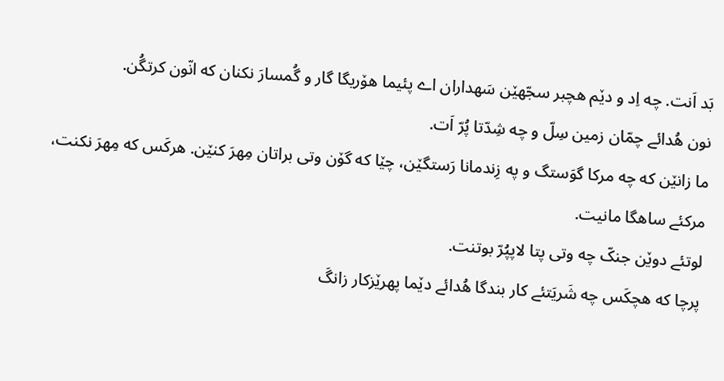بَد اَنت. چه اِد و دێم هچبر سجّهێن سَهداران اے پئیما هۆریگا گار و گُمسارَ نکنان که انّون کرتگُن.
نون هُدائے چمّان زمین سِلّ و چه شِدّتا پُرّ اَت.
ما زانێن که چه مرکا گوَستگ و په زِندمانا رَستگێن، چێا که گۆن وتی براتان مِهرَ کنێن. هرکَس که مِهرَ نکنت، مرکئے ساهگا مانیت.
لوتئے دوێن جنکّ چه وتی پتا لاپپُرّ بوتنت.
پرچا که هچکَس چه شَریَتئے کار بندگا هُدائے دێما پهرێزکار زانگَ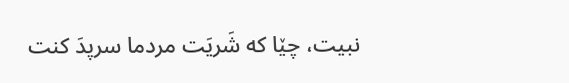نبیت، چێا که شَریَت مردما سرپدَ کنت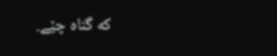که گناه چێے.